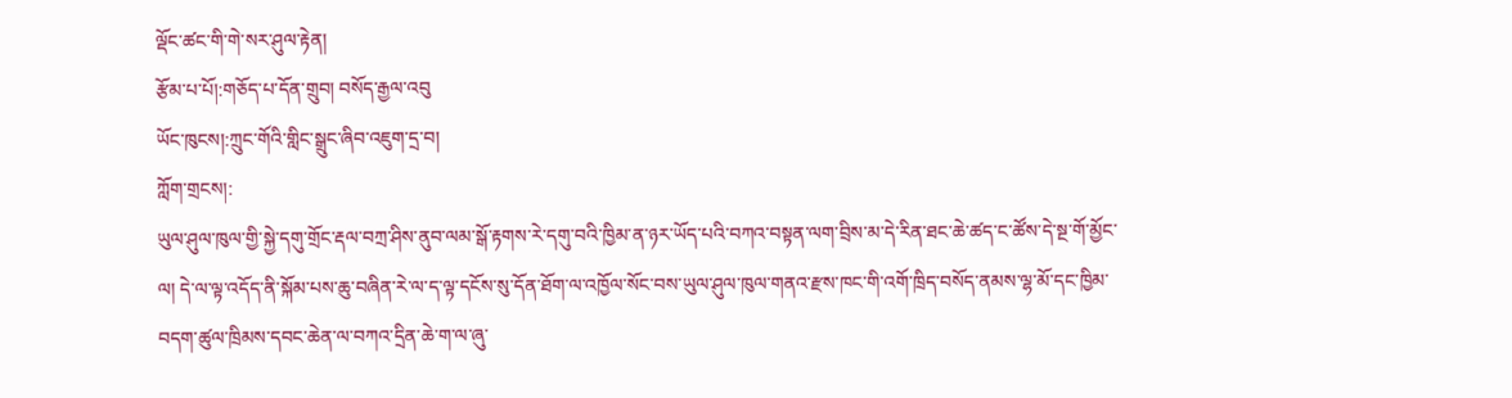ལྡོང་ཚང་གི་གེ་སར་ཤུལ་རྟེན།
རྩོམ་པ་པོ།:གཅོད་པ་དོན་གྲུབ། བསོད་རྒྱལ་འབུ
ཡོང་ཁུངས།:ཀྲུང་གོའི་གླིང་སྒྲུང་ཞིབ་འཇུག་དྲ་བ།
ཀློག་གྲངས།:
ཡུལ་ཤུལ་ཁུལ་གྱི་སྐྱེ་དགུ་གྲོང་རྡལ་བཀྲ་ཤིས་ནུབ་ལམ་སྒོ་རྟགས་རེ་དགུ་བའི་ཁྱིམ་ན་ཉར་ཡོད་པའི་བཀའ་བསྟན་ལག་བྲིས་མ་དེ་རིན་ཐང་ཆེ་ཚད་ང་ཚོས་དེ་སྔ་གོ་མྱོང་ལ། དེ་ལ་ལྟ་འདོད་ནི་སྐོམ་པས་ཆུ་བཞིན་རེ་ལ་ད་ལྟ་དངོས་སུ་དོན་ཐོག་ལ་འཁྱོལ་སོང་བས་ཡུལ་ཤུལ་ཁུལ་གནའ་རྫས་ཁང་གི་འགོ་ཁྲིད་བསོད་ནམས་ལྷ་མོ་དང་ཁྱིམ་བདག་ཚུལ་ཁྲིམས་དབང་ཆེན་ལ་བཀའ་དྲིན་ཆེ་ག་ལ་ཞུ་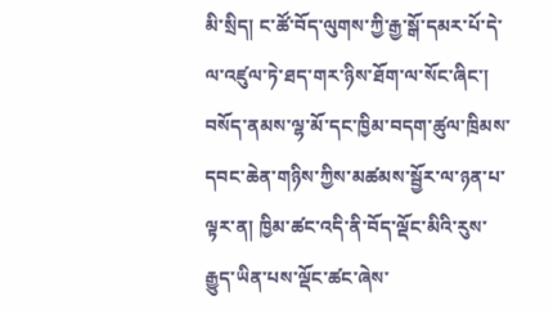མི་སྲིད། ང་ཚོ་བོད་ལུགས་ཀྱི་རྒྱ་སྒོ་དམར་པོ་དེ་ལ་འཛུལ་ཏེ་ཐད་གར་ཉིས་ཐོག་ལ་སོང་ཞིང་། བསོད་ནམས་ལྷ་མོ་དང་ཁྱིམ་བདག་ཚུལ་ཁྲིམས་དབང་ཆེན་གཉིས་ཀྱིས་མཚམས་སྦྱོར་ལ་ཉན་པ་ལྟར་ན། ཁྱིམ་ཚང་འདི་ནི་བོད་ལྡོང་མིའི་རུས་རྒྱུད་ཡིན་པས་ལྡོང་ཚང་ཞེས་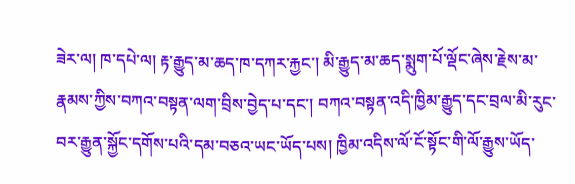ཟེར་ལ། ཁ་དཔེ་ལ། རྟ་རྒྱུད་མ་ཆད་ཁ་དཀར་རྐྱང་། མི་རྒྱུད་མ་ཆད་སྨུག་པོ་ལྡོང་ཞེས་རྗེས་མ་རྣམས་ཀྱིས་བཀའ་བསྟན་ལག་བྲིས་བྱེད་པ་དང་། བཀའ་བསྟན་འདི་ཁྱིམ་རྒྱུད་དང་བྲལ་མི་རུང་བར་རྒྱུན་སྐྱོང་དགོས་པའི་དམ་བཅའ་ཡང་ཡོད་པས། ཁྱིམ་འདིས་ལོ་ངོ་སྟོང་གི་ལོ་རྒྱུས་ཡོད་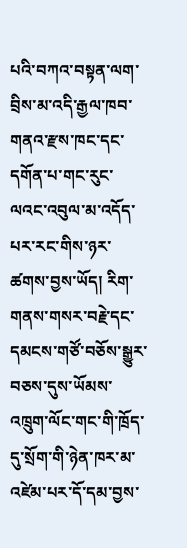པའི་བཀའ་བསྟན་ལག་བྲིས་མ་འདི་རྒྱལ་ཁབ་གནའ་རྫས་ཁང་དང་དགོན་པ་གང་རུང་ལའང་འབུལ་མ་འདོད་པར་རང་གིས་ཉར་ཚགས་བྱས་ཡོད། རིག་གནས་གསར་བརྗེ་དང་དམངས་གཙོ་བཅོས་སྒྱུར་བཅས་དུས་ཡོམས་འཁྲུག་ལོང་གང་གི་ཁྲོད་དུ་སྲོག་གི་ཉེན་ཁར་མ་འཛེམ་པར་དོ་དམ་བྱས་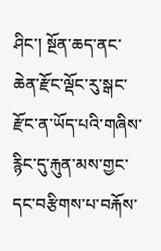ཤིང་། སྔོན་ཆད་ནང་ཆེན་རྫོང་ལྡོང་རུ་སྒང་རྫོང་ན་ཡོད་པའི་གཞིས་རྙིང་དུ་རྐུན་མས་གྱང་དང་བརྩིགས་པ་བརྐོས་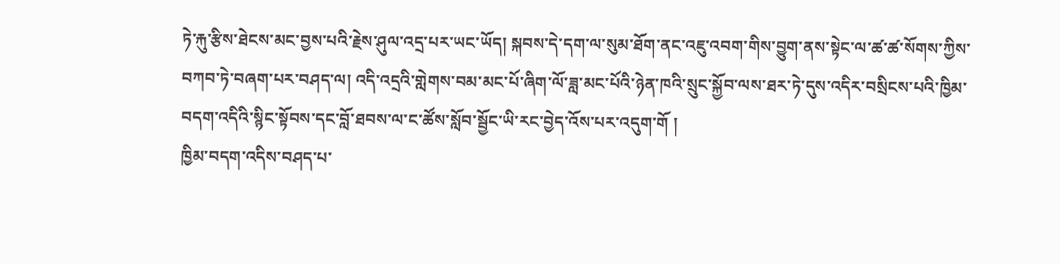ཏེ་རྐུ་རྩིས་ཐེངས་མང་བྱས་པའི་རྗེས་ཤུལ་འདྲ་པར་ཡང་ཡོད། སྐབས་དེ་དག་ལ་སུམ་ཐོག་ནང་འཇུ་འབག་གིས་བྱུག་ནས་སྟེང་ལ་ཚ་ཚ་སོགས་ཀྱིས་བཀབ་ཏེ་བཞག་པར་བཤད་ལ། འདི་འདྲའི་གླེགས་བམ་མང་པོ་ཞིག་ལོ་ཟླ་མང་པོའི་ཉེན་ཁའི་སྲུང་སྐྱོབ་ལས་ཐར་ཏེ་དུས་འདིར་བསྲིངས་པའི་ཁྱིམ་བདག་འདིའི་སྙིང་སྟོབས་དང་བློ་ཐབས་ལ་ང་ཚོས་སློབ་སྦྱོང་ཡི་རང་བྱེད་འོས་པར་འདུག་གོ །
ཁྱིམ་བདག་འདིས་བཤད་པ་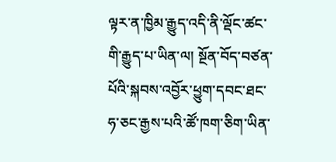ལྟར་ན་ཁྱིམ་རྒྱུད་འདི་ནི་ལྡོང་ཚང་གི་རྒྱུད་པ་ཡིན་ལ། སྔོན་བོད་བཙན་པོའི་སྐབས་འབྱོར་ཕྱུག་དབང་ཐང་ཧ་ཅང་རྒྱས་པའི་ཚོ་ཁག་ཅིག་ཡིན་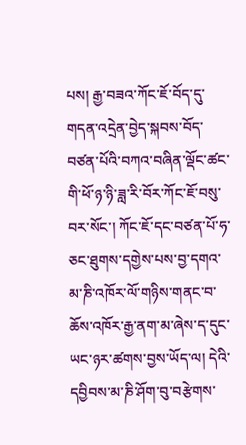པས། རྒྱ་བཟའ་ཀོང་ཇོ་བོད་དུ་གདན་འདྲེན་བྱེད་སྐབས་བོད་བཙན་པོའི་བཀའ་བཞིན་ལྡོང་ཚང་གི་ཕོ་ཉ་ཉི་ཟླ་རི་བོར་ཀོང་ཇོ་བསུ་བར་སོང་། ཀོང་ཇོ་དང་བཙན་པོ་ཧ་ཅང་ཐུགས་དགྱེས་པས་བྱ་དགའ་མ་ཎི་འཁོར་ལོ་གཉིས་གནང་བ་ཆོས་འཁོར་རྒྱ་ནག་མ་ཞེས་ད་དུང་ཡང་ཉར་ཚགས་བྱས་ཡོད་ལ། དེའི་དབྱིབས་མ་ཎི་ཤོག་བུ་བརྩེགས་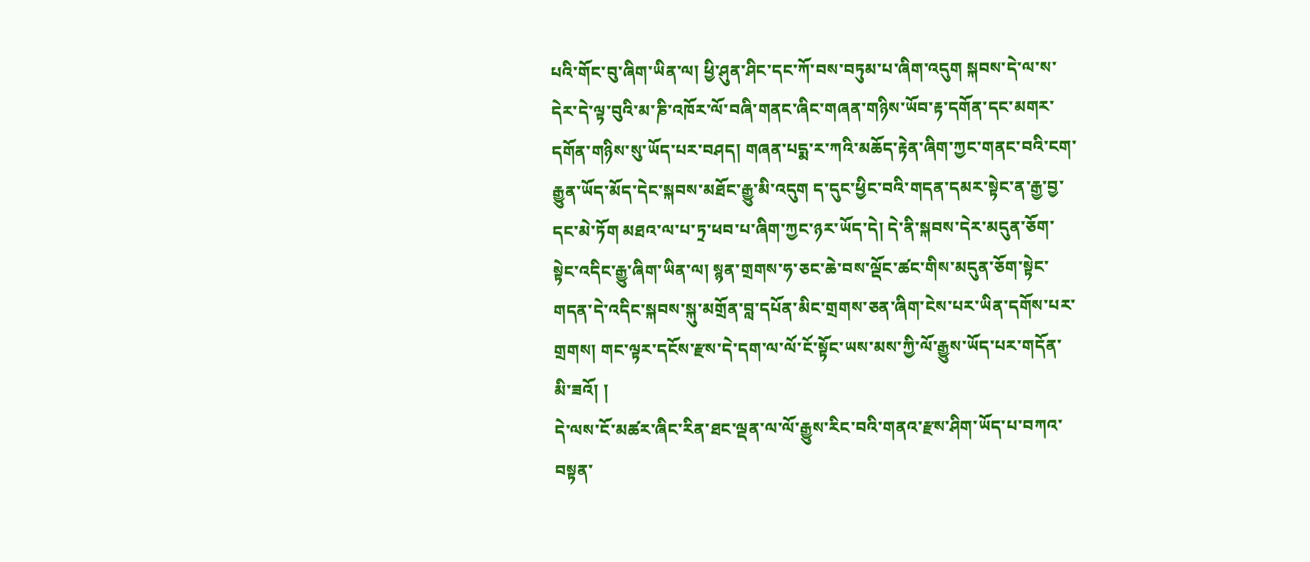པའི་གོང་བུ་ཞིག་ཡིན་ལ། ཕྱི་ཤུན་ཤིང་དང་ཀོ་བས་བཏུམ་པ་ཞིག་འདུག སྐབས་དེ་ལ་ས་དེར་དེ་ལྟ་བུའི་མ་ཎི་འཁོར་ལོ་བཞི་གནང་ཞིང་གཞན་གཉིས་ཡོབ་རྟ་དགོན་དང་མགར་དགོན་གཉིས་སུ་ཡོད་པར་བཤད། གཞན་པདྨ་ར་ཀའི་མཆོད་རྟེན་ཞིག་ཀྱང་གནང་བའི་ངག་རྒྱུན་ཡོད་མོད་དེང་སྐབས་མཐོང་རྒྱུ་མི་འདུག ད་དུང་ཕྱིང་བའི་གདན་དམར་སྟེང་ན་རྒྱ་བྱ་དང་མེ་ཏོག མཐའ་ལ་པ་ཏྲ་ཕབ་པ་ཞིག་ཀྱང་ཉར་ཡོད་དེ། དེ་ནི་སྐབས་དེར་མདུན་ཅོག་སྟེང་འདིང་རྒྱུ་ཞིག་ཡིན་ལ། སྙན་གྲགས་ཧ་ཅང་ཆེ་བས་ལྡོང་ཚང་གིས་མདུན་ཅོག་སྟེང་གདན་དེ་འདིང་སྐབས་སྐུ་མགྲོན་བླ་དཔོན་མིང་གྲགས་ཅན་ཞིག་ངེས་པར་ཡིན་དགོས་པར་གྲགས། གང་ལྟར་དངོས་རྫས་དེ་དག་ལ་ལོ་ངོ་སྟོང་ཡས་མས་ཀྱི་ལོ་རྒྱུས་ཡོད་པར་གདོན་མི་ཟའོ། །
དེ་ལས་ངོ་མཚར་ཞིང་རིན་ཐང་ལྡན་ལ་ལོ་རྒྱུས་རིང་བའི་གནའ་རྫས་ཤིག་ཡོད་པ་བཀའ་བསྟན་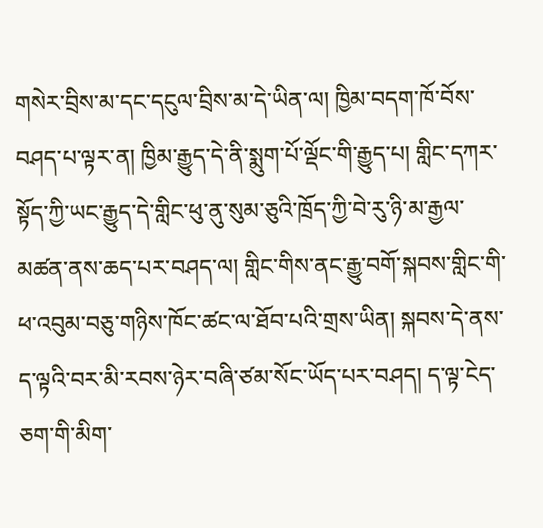གསེར་བྲིས་མ་དང་དངུལ་བྲིས་མ་དེ་ཡིན་ལ། ཁྱིམ་བདག་ཁོ་བོས་བཤད་པ་ལྟར་ན། ཁྱིམ་རྒྱུད་དེ་ནི་སྨུག་པོ་ལྡོང་གི་རྒྱུད་པ། གླིང་དཀར་སྟོད་ཀྱི་ཡང་རྒྱུད་དེ་གླིང་ཕུ་ནུ་སུམ་ཅུའི་ཁྲོད་ཀྱི་བེ་རུ་ཉི་མ་རྒྱལ་མཚན་ནས་ཆད་པར་བཤད་ལ། གླིང་གིས་ནང་རྒྱུ་བགོ་སྐབས་གླིང་གི་ཕ་འབུམ་བཅུ་གཉིས་ཁོང་ཚང་ལ་ཐོབ་པའི་གྲས་ཡིན། སྐབས་དེ་ནས་ད་ལྟའི་བར་མི་རབས་ཉེར་བཞི་ཙམ་སོང་ཡོད་པར་བཤད། ད་ལྟ་ངེད་ཅག་གི་མིག་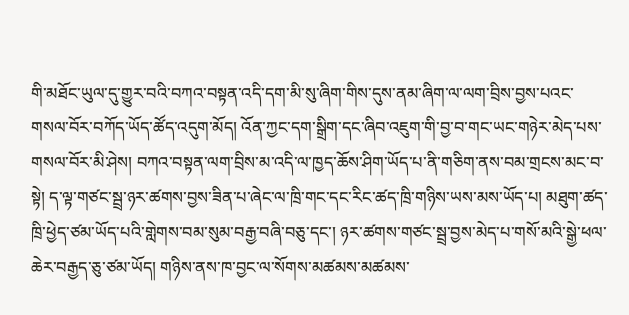གི་མཐོང་ཡུལ་དུ་གྱུར་བའི་བཀའ་བསྟན་འདི་དག་མི་སུ་ཞིག་གིས་དུས་ནམ་ཞིག་ལ་ལག་བྲིས་བྱས་པའང་གསལ་བོར་བཀོད་ཡོད་ཚོད་འདུག་མོད། འོན་ཀྱང་དག་སྒྲིག་དང་ཞིབ་འཇུག་གི་བྱ་བ་གང་ཡང་གཉེར་མེད་པས་གསལ་བོར་མི་ཤེས། བཀའ་བསྟན་ལག་བྲིས་མ་འདི་ལ་ཁྱད་ཆོས་ཤིག་ཡོད་པ་ནི་གཅིག་ནས་བམ་གྲངས་མང་བ་སྟེ། ད་ལྟ་གཙང་སྦྲ་ཉར་ཚགས་བྱས་ཟིན་པ་ཞེང་ལ་ཁྲི་གང་དང་རིང་ཚད་ཁྲི་གཉིས་ཡས་མས་ཡོད་པ། མཐུག་ཚད་ཁྲི་ཕྱེད་ཙམ་ཡོད་པའི་གླེགས་བམ་སུམ་བརྒྱ་བཞི་བཅུ་དང་། ཉར་ཚགས་གཙང་སྦྲ་བྱས་མེད་པ་གསོ་མའི་སྒྱེ་ཕལ་ཆེར་བརྒྱད་ཅུ་ཙམ་ཡོད། གཉིས་ནས་ཁ་བྱང་ལ་སོགས་མཚམས་མཚམས་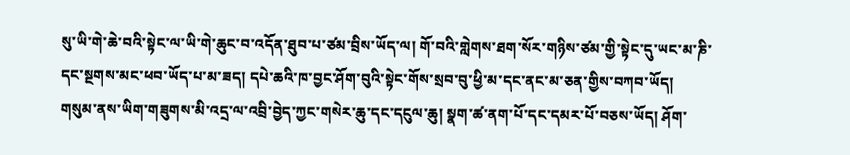སུ་ཡི་གེ་ཆེ་བའི་སྟེང་ལ་ཡི་གེ་ཆུང་བ་འདོན་ཐུབ་པ་ཙམ་བྲིས་ཡོད་ལ། གོ་བའི་གླེགས་ཐག་སོར་གཉིས་ཙམ་གྱི་སྟེང་དུ་ཡང་མ་ཎི་དང་སྔགས་མང་ཕབ་ཡོད་པ་མ་ཟད། དཔེ་ཆའི་ཁ་བྱང་ཤོག་བུའི་སྟེང་གོས་སྲབ་བུ་ཕྱི་མ་དང་ནང་མ་ཅན་གྱིས་བཀབ་ཡོད། གསུམ་ནས་ཡིག་གཟུགས་མི་འདྲ་ལ་འབྲི་བྱེད་ཀྱང་གསེར་ཆུ་དང་དངུལ་ཆུ། སྣག་ཚ་ནག་པོ་དང་དམར་པོ་བཅས་ཡོད། ཤོག་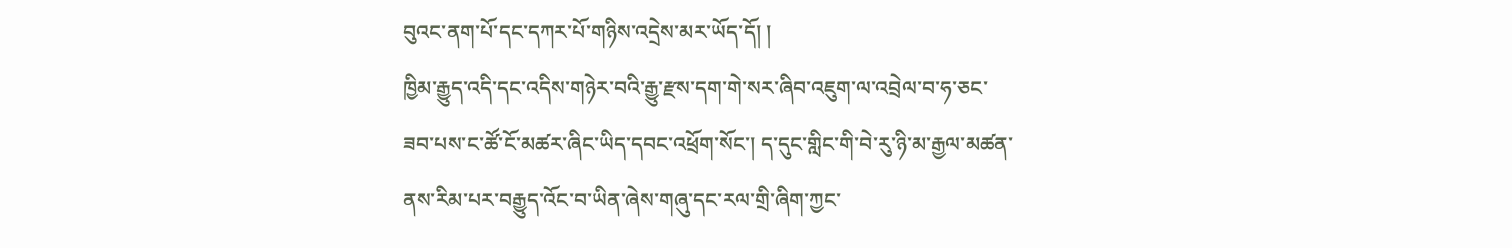བུའང་ནག་པོ་དང་དཀར་པོ་གཉིས་འདྲེས་མར་ཡོད་དོ། །
ཁྱིམ་རྒྱུད་འདི་དང་འདིས་གཉེར་བའི་རྒྱུ་རྫས་དག་གེ་སར་ཞིབ་འཇུག་ལ་འབྲེལ་བ་ཧ་ཅང་ཟབ་པས་ང་ཚོ་ངོ་མཚར་ཞིང་ཡིད་དབང་འཕྲོག་སོང་། ད་དུང་གླིང་གི་བེ་རུ་ཉི་མ་རྒྱལ་མཚན་ནས་རིམ་པར་བརྒྱུད་འོང་བ་ཡིན་ཞེས་གཞུ་དང་རལ་གྲི་ཞིག་ཀྱང་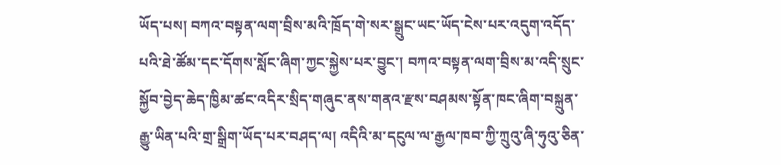ཡོད་པས། བཀའ་བསྟན་ལག་བྲིས་མའི་ཁྲོད་གེ་སར་སྒྲུང་ཡང་ཡོད་ངེས་པར་འདུག་འདོད་པའི་ཐེ་ཚོམ་དང་དོགས་སློང་ཞིག་ཀྱང་སྐྱེས་པར་བྱུང་། བཀའ་བསྟན་ལག་བྲིས་མ་འདི་སྲུང་སྐྱོབ་བྱེད་ཆེད་ཁྱིམ་ཚང་འདིར་སྲིད་གཞུང་ནས་གནའ་རྫས་བཤམས་སྟོན་ཁང་ཞིག་བསྐྲུན་རྒྱུ་ཡིན་པའི་གྲ་སྒྲིག་ཡོད་པར་བཤད་ལ། འདིའི་མ་དངུལ་ལ་རྒྱལ་ཁབ་ཀྱི་ཀྲུའུ་ཞི་ཧུའུ་ཅིན་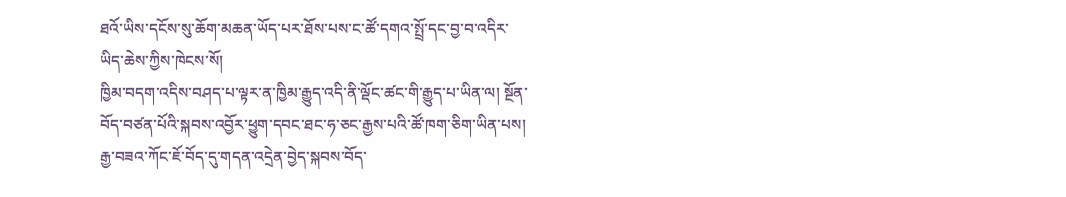ཐའོ་ཡིས་དངོས་སུ་ཆོག་མཆན་ཡོད་པར་ཐོས་པས་ང་ཚོ་དགའ་སྤྲོ་དང་བྱ་བ་འདིར་ཡིད་ཆེས་ཀྱིས་ཁེངས་སོ།
ཁྱིམ་བདག་འདིས་བཤད་པ་ལྟར་ན་ཁྱིམ་རྒྱུད་འདི་ནི་ལྡོང་ཚང་གི་རྒྱུད་པ་ཡིན་ལ། སྔོན་བོད་བཙན་པོའི་སྐབས་འབྱོར་ཕྱུག་དབང་ཐང་ཧ་ཅང་རྒྱས་པའི་ཚོ་ཁག་ཅིག་ཡིན་པས། རྒྱ་བཟའ་ཀོང་ཇོ་བོད་དུ་གདན་འདྲེན་བྱེད་སྐབས་བོད་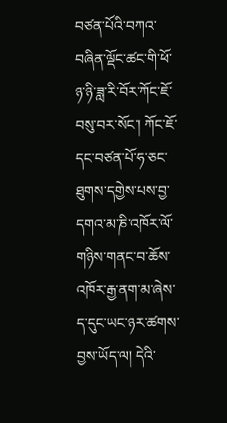བཙན་པོའི་བཀའ་བཞིན་ལྡོང་ཚང་གི་ཕོ་ཉ་ཉི་ཟླ་རི་བོར་ཀོང་ཇོ་བསུ་བར་སོང་། ཀོང་ཇོ་དང་བཙན་པོ་ཧ་ཅང་ཐུགས་དགྱེས་པས་བྱ་དགའ་མ་ཎི་འཁོར་ལོ་གཉིས་གནང་བ་ཆོས་འཁོར་རྒྱ་ནག་མ་ཞེས་ད་དུང་ཡང་ཉར་ཚགས་བྱས་ཡོད་ལ། དེའི་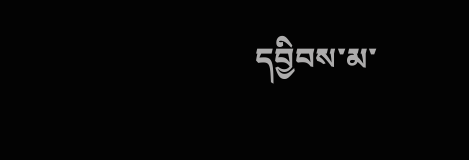དབྱིབས་མ་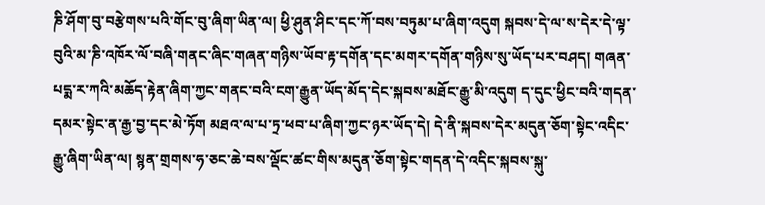ཎི་ཤོག་བུ་བརྩེགས་པའི་གོང་བུ་ཞིག་ཡིན་ལ། ཕྱི་ཤུན་ཤིང་དང་ཀོ་བས་བཏུམ་པ་ཞིག་འདུག སྐབས་དེ་ལ་ས་དེར་དེ་ལྟ་བུའི་མ་ཎི་འཁོར་ལོ་བཞི་གནང་ཞིང་གཞན་གཉིས་ཡོབ་རྟ་དགོན་དང་མགར་དགོན་གཉིས་སུ་ཡོད་པར་བཤད། གཞན་པདྨ་ར་ཀའི་མཆོད་རྟེན་ཞིག་ཀྱང་གནང་བའི་ངག་རྒྱུན་ཡོད་མོད་དེང་སྐབས་མཐོང་རྒྱུ་མི་འདུག ད་དུང་ཕྱིང་བའི་གདན་དམར་སྟེང་ན་རྒྱ་བྱ་དང་མེ་ཏོག མཐའ་ལ་པ་ཏྲ་ཕབ་པ་ཞིག་ཀྱང་ཉར་ཡོད་དེ། དེ་ནི་སྐབས་དེར་མདུན་ཅོག་སྟེང་འདིང་རྒྱུ་ཞིག་ཡིན་ལ། སྙན་གྲགས་ཧ་ཅང་ཆེ་བས་ལྡོང་ཚང་གིས་མདུན་ཅོག་སྟེང་གདན་དེ་འདིང་སྐབས་སྐུ་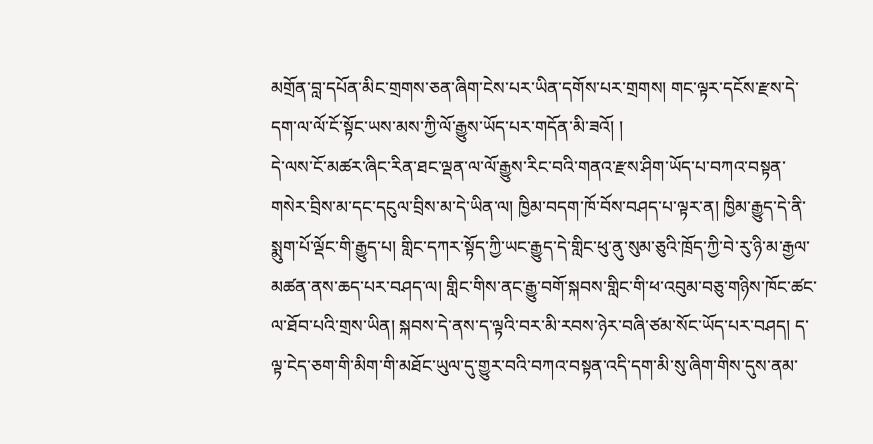མགྲོན་བླ་དཔོན་མིང་གྲགས་ཅན་ཞིག་ངེས་པར་ཡིན་དགོས་པར་གྲགས། གང་ལྟར་དངོས་རྫས་དེ་དག་ལ་ལོ་ངོ་སྟོང་ཡས་མས་ཀྱི་ལོ་རྒྱུས་ཡོད་པར་གདོན་མི་ཟའོ། །
དེ་ལས་ངོ་མཚར་ཞིང་རིན་ཐང་ལྡན་ལ་ལོ་རྒྱུས་རིང་བའི་གནའ་རྫས་ཤིག་ཡོད་པ་བཀའ་བསྟན་གསེར་བྲིས་མ་དང་དངུལ་བྲིས་མ་དེ་ཡིན་ལ། ཁྱིམ་བདག་ཁོ་བོས་བཤད་པ་ལྟར་ན། ཁྱིམ་རྒྱུད་དེ་ནི་སྨུག་པོ་ལྡོང་གི་རྒྱུད་པ། གླིང་དཀར་སྟོད་ཀྱི་ཡང་རྒྱུད་དེ་གླིང་ཕུ་ནུ་སུམ་ཅུའི་ཁྲོད་ཀྱི་བེ་རུ་ཉི་མ་རྒྱལ་མཚན་ནས་ཆད་པར་བཤད་ལ། གླིང་གིས་ནང་རྒྱུ་བགོ་སྐབས་གླིང་གི་ཕ་འབུམ་བཅུ་གཉིས་ཁོང་ཚང་ལ་ཐོབ་པའི་གྲས་ཡིན། སྐབས་དེ་ནས་ད་ལྟའི་བར་མི་རབས་ཉེར་བཞི་ཙམ་སོང་ཡོད་པར་བཤད། ད་ལྟ་ངེད་ཅག་གི་མིག་གི་མཐོང་ཡུལ་དུ་གྱུར་བའི་བཀའ་བསྟན་འདི་དག་མི་སུ་ཞིག་གིས་དུས་ནམ་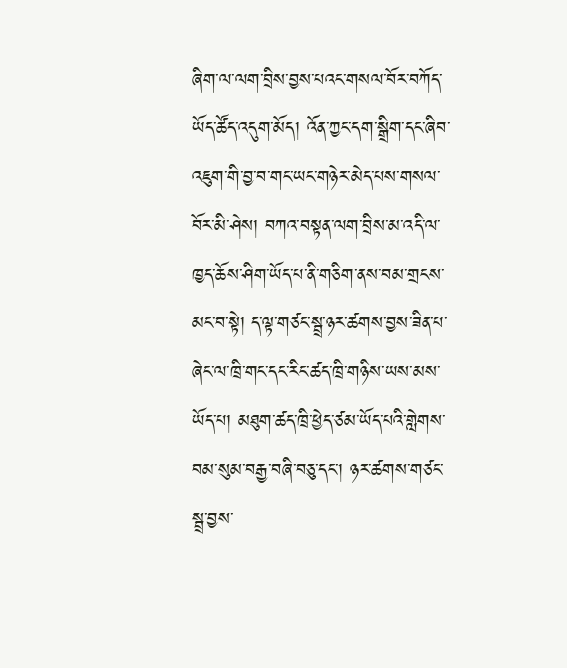ཞིག་ལ་ལག་བྲིས་བྱས་པའང་གསལ་བོར་བཀོད་ཡོད་ཚོད་འདུག་མོད། འོན་ཀྱང་དག་སྒྲིག་དང་ཞིབ་འཇུག་གི་བྱ་བ་གང་ཡང་གཉེར་མེད་པས་གསལ་བོར་མི་ཤེས། བཀའ་བསྟན་ལག་བྲིས་མ་འདི་ལ་ཁྱད་ཆོས་ཤིག་ཡོད་པ་ནི་གཅིག་ནས་བམ་གྲངས་མང་བ་སྟེ། ད་ལྟ་གཙང་སྦྲ་ཉར་ཚགས་བྱས་ཟིན་པ་ཞེང་ལ་ཁྲི་གང་དང་རིང་ཚད་ཁྲི་གཉིས་ཡས་མས་ཡོད་པ། མཐུག་ཚད་ཁྲི་ཕྱེད་ཙམ་ཡོད་པའི་གླེགས་བམ་སུམ་བརྒྱ་བཞི་བཅུ་དང་། ཉར་ཚགས་གཙང་སྦྲ་བྱས་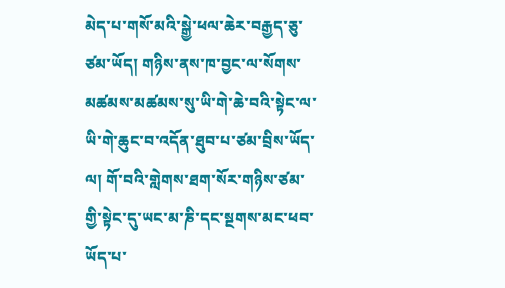མེད་པ་གསོ་མའི་སྒྱེ་ཕལ་ཆེར་བརྒྱད་ཅུ་ཙམ་ཡོད། གཉིས་ནས་ཁ་བྱང་ལ་སོགས་མཚམས་མཚམས་སུ་ཡི་གེ་ཆེ་བའི་སྟེང་ལ་ཡི་གེ་ཆུང་བ་འདོན་ཐུབ་པ་ཙམ་བྲིས་ཡོད་ལ། གོ་བའི་གླེགས་ཐག་སོར་གཉིས་ཙམ་གྱི་སྟེང་དུ་ཡང་མ་ཎི་དང་སྔགས་མང་ཕབ་ཡོད་པ་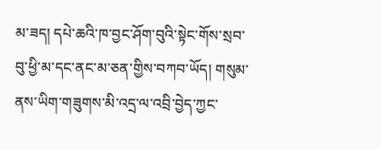མ་ཟད། དཔེ་ཆའི་ཁ་བྱང་ཤོག་བུའི་སྟེང་གོས་སྲབ་བུ་ཕྱི་མ་དང་ནང་མ་ཅན་གྱིས་བཀབ་ཡོད། གསུམ་ནས་ཡིག་གཟུགས་མི་འདྲ་ལ་འབྲི་བྱེད་ཀྱང་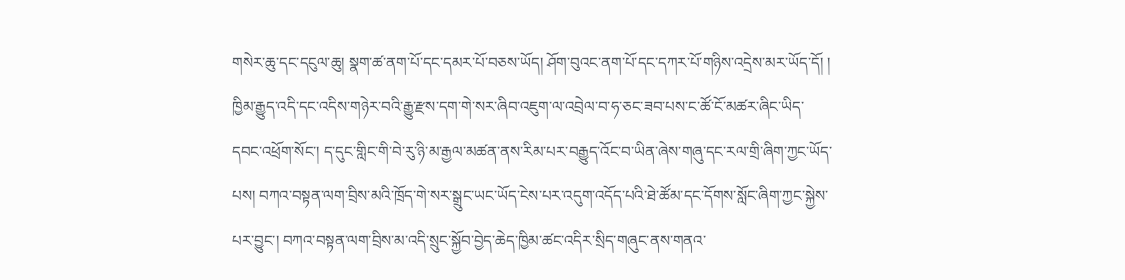གསེར་ཆུ་དང་དངུལ་ཆུ། སྣག་ཚ་ནག་པོ་དང་དམར་པོ་བཅས་ཡོད། ཤོག་བུའང་ནག་པོ་དང་དཀར་པོ་གཉིས་འདྲེས་མར་ཡོད་དོ། །
ཁྱིམ་རྒྱུད་འདི་དང་འདིས་གཉེར་བའི་རྒྱུ་རྫས་དག་གེ་སར་ཞིབ་འཇུག་ལ་འབྲེལ་བ་ཧ་ཅང་ཟབ་པས་ང་ཚོ་ངོ་མཚར་ཞིང་ཡིད་དབང་འཕྲོག་སོང་། ད་དུང་གླིང་གི་བེ་རུ་ཉི་མ་རྒྱལ་མཚན་ནས་རིམ་པར་བརྒྱུད་འོང་བ་ཡིན་ཞེས་གཞུ་དང་རལ་གྲི་ཞིག་ཀྱང་ཡོད་པས། བཀའ་བསྟན་ལག་བྲིས་མའི་ཁྲོད་གེ་སར་སྒྲུང་ཡང་ཡོད་ངེས་པར་འདུག་འདོད་པའི་ཐེ་ཚོམ་དང་དོགས་སློང་ཞིག་ཀྱང་སྐྱེས་པར་བྱུང་། བཀའ་བསྟན་ལག་བྲིས་མ་འདི་སྲུང་སྐྱོབ་བྱེད་ཆེད་ཁྱིམ་ཚང་འདིར་སྲིད་གཞུང་ནས་གནའ་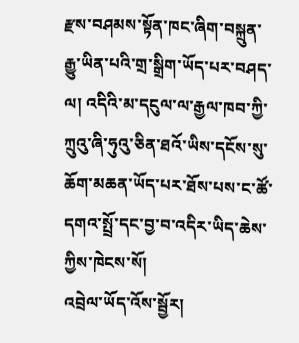རྫས་བཤམས་སྟོན་ཁང་ཞིག་བསྐྲུན་རྒྱུ་ཡིན་པའི་གྲ་སྒྲིག་ཡོད་པར་བཤད་ལ། འདིའི་མ་དངུལ་ལ་རྒྱལ་ཁབ་ཀྱི་ཀྲུའུ་ཞི་ཧུའུ་ཅིན་ཐའོ་ཡིས་དངོས་སུ་ཆོག་མཆན་ཡོད་པར་ཐོས་པས་ང་ཚོ་དགའ་སྤྲོ་དང་བྱ་བ་འདིར་ཡིད་ཆེས་ཀྱིས་ཁེངས་སོ།
འབྲེལ་ཡོད་འོས་སྦྱོར།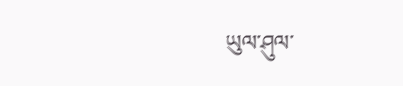ཡུལ་ཤུལ་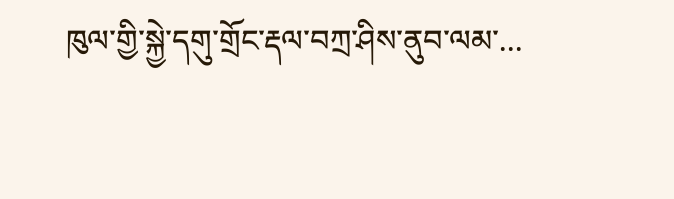ཁུལ་གྱི་སྐྱེ་དགུ་གྲོང་རྡལ་བཀྲ་ཤིས་ནུབ་ལམ་...